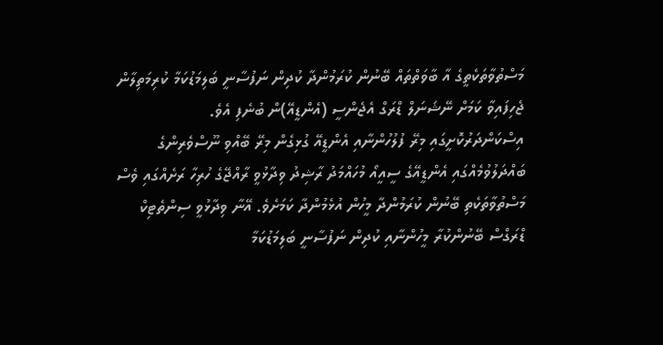މަސްތުވާތަކެތީގެ އާ ބާވަތްތައް ބޭނުން ކުރަމުންދާ ކުދިން ނަފުސާނީ ބަލިމަޑުކަމާ ކުރިމަތިލާން ޖެހިފައިވާ ކަމަށް ނޭޝަނަލް ޑްރަގް އެޖެންސީ (އެންޑީއޭ)ން ބުނެފި އެވެ.
އިސްކަންދަރުކޮށީގައި މިރޭ ފުލުހުންނާއި އެންޑީއޭ ގުޅިގެން މިރޭ ބޭއްވި ނޫސްވެރިންގެ ބައްދަލުވުމެއްގައި އެންޑީއޭގެ ސީއީއޯ މުހައްމަދު ރާޝިދު ވިދާޅުވީ ރާއްޖޭގެ ހުރިހާ ރަށެއްގައި ވެސް މަސްތުވާތަކެތި ބޭނުން ކުރަމުންދާ މީހުން އުޅެމުންދާ ކަމަށެވެ. އޭނާ ވިދާޅުވީ ސިންތެޓިކް ޑްރަގްސް ބޭނުންކުރާ މީހުންނާއި ކުދިން ނަފުސާނީ ބަލިމަޑުކަމާ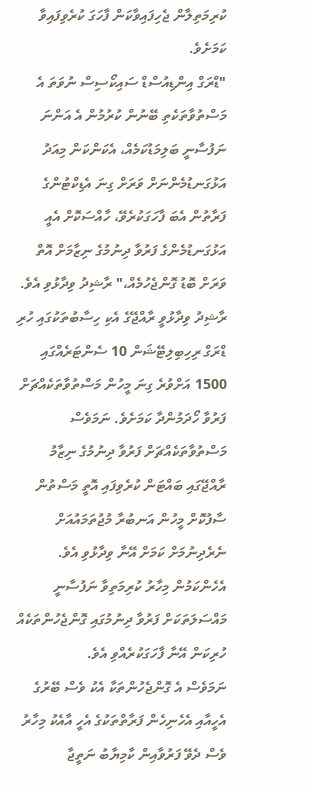ކުރިމަތިލާން ޖެހިފައިވާކަން ފާހަގަ ކުރެވިފައިވާ ކަމަށެވެ.
"ޑްރަގް އިންޑިއުސްޑް ސައިކޯސިސް ނުވަތަ އެ މަސްތުވާތަކެތި ބޭނުން ކުރުމުން އެ އަންނަ ނަފުސާނީ ބަލިމަޑުކަމެއް، އެކަންކަން މިއަދު އަޅުގަނޑުމެންނަށް ވަރަށް ގިނަ އެޑިކްޓުންގެ ފަރާތުން އެބަ ފާހަގަކުރެވޭ، ހާއްސަކޮށް އެއީ އަޅުގަނޑުމެންގެ ފަރުވާ ދިނުމުގެ ނިޒާމަށް އޮތް ވަރަށް ބޮޑު ގޮންޖެހުމެއް،" ރާޝިދު ވިދާޅުވި އެވެ.
ރާޝިދު ވިދާޅުވީ ރާއްޖޭގެ އެކި ހިސާބުތަކުގައި ހުރި ޑްރަގް ރިހިބިލިޓޭޝަން 10 ސެންޓަރެއްގައި 1500 އަށްވުރެ ގިނަ މީހުން މަސްތުވާތަކެއްޗަށް ފަރުވާ ހޯދަމުންދާ ކަމަށެވެ. ނަމަވެސް މަސްތުވާތަކެއްޗަށް ފަރުވާ ދިނުމުގެ ނިޒާމު ރާއްޖޭގައި ބައްޓަން ކުރެވިފައި އޮތީ މަސްތުން ސާފުކޮށް މީހުން އަނބުރާ މުޖުތަމައުއަށް ނެރެދިނުމަށް ކަމަށް އޭނާ ވިދާޅުވި އެވެ. އެހެންކަމުން މިހާރު ކުރިމަތިވާ ނަފުސާނީ މައްސަލަތަކަށް ފަރުވާ ދިނުމުގައި ގޮންޖެހުންތަކެއް ހުރިކަން އޭނާ ފާހަގަކުރެއްވި އެވެ.
ނަމަވެސް އެ ގޮންޖެހުންތަކާ އެކު ވެސް ބޭރުގެ އެހީއާއި އެހެނިހެން ފަރާތްތަކުގެ އެހީ އާއެކު މިހާރު ވެސް ދެވޭ ފަރުވާއިން ކާމިޔާބު ނަތީޖާ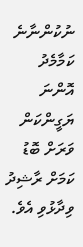ނުކުންނާނެ ކަމާމެދު އޮންނަ ޔަގީންކަން ވަރަށް ބޮޑު ކަމަށް ރާޝިދު ވިދާޅުވި އެވެ.